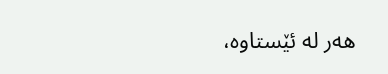هەر لە ئێستاوە،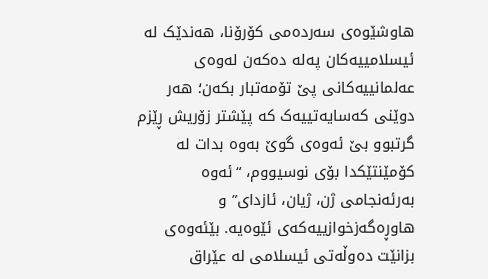هاوشێوەی سەردەمی کۆرۆنا، هەندێک لە ئیسلامییەکان پەلە دەکەن لەوەی عەلمانییەکانی پێ تۆمەتبار بکەن؛ هەر دوێنی کەسایەتییەک کە پێشتر زۆریش ڕێزم گرتبوو بێ ئەوەی گوێ بەوە بدات لە کۆمێنتێکدا بۆی نوسیووم، “ئەوە بەرئەنجامی ژن، ژیان، ئازدای” و هاوڕەگەزخوازییەکەی ئێوەیە. بێئەوەی بزانێت دەوڵەتی ئیسلامی لە عێراق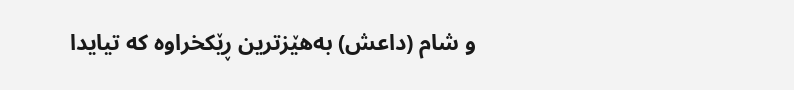و شام (داعش) بەهێزترین ڕێکخراوە کە تیایدا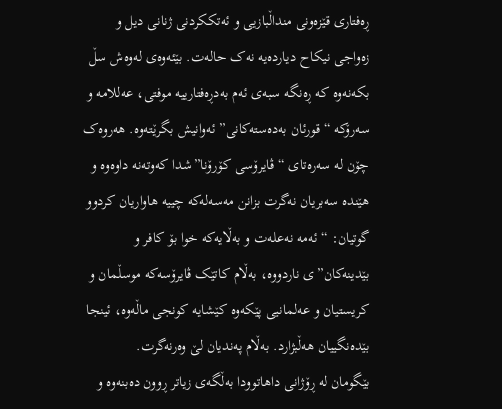ڕەفتاری قێزەونی منداڵبازیی و ئەتککردنی ژنانی دیل و زەواجی نیکاح دیاردەیە نەک حالەت. بێئەوەی لەوەش سڵ بکەنەوە کە ڕەنگە سبەی ئەم بەدڕەفتارییە موفتی، عەللامە و سەرۆکە “قورئان بەدەستەکانی” ئەوانیش بگرێتەوە. هەروەک چۆن لە سەرەتای “ڤایرۆسی کۆرۆنا”شدا کەوتەنە داوەوە و هێندە سەبریان نەگرت بزانن مەسەلەکە چییە هاواریان کردوو گوتیان: “ئەمە نەعلەت و بەڵایەکە خوا بۆ کافر و بێدینەکان”ی ناردووە، بەڵام کاتێک ڤایرۆسەکە موسڵمان و کریستیان و عەلمانیی پێکەوە کێشایە کونجی ماڵەوە، ئینجا بێدەنگییان هەڵبژارد. بەڵام پەندیان لێ وەرنەگرت.
بێگومان لە ڕۆژانی داهاتوودا بەڵگەی زیاتر ڕوون دەبنەوە و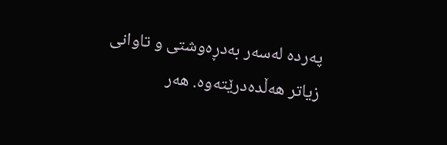پەردە لەسەر بەدڕەوشتی و تاوانی زیاتر هەڵدەدرێتەوە. هەر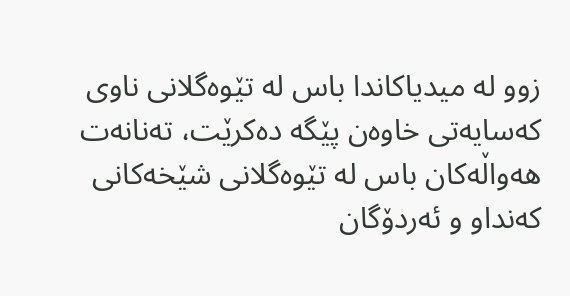زوو لە میدیاکاندا باس لە تێوەگلانی ناوی کەسایەتی خاوەن پێگە دەکرێت، تەنانەت هەواڵەکان باس لە تێوەگلانی شێخەکانی کەنداو و ئەردۆگان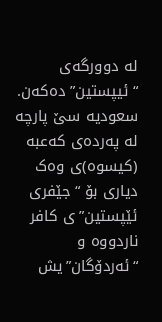لە دوورگەی “ئیپستین” دەکەن. سعودیە سێ پارچە لە پەردەی کەعبە (کیسوە)ی وەک دیاری بۆ “جێفری ئێپستین”ی کافر ناردووە و “ئەردۆگان”یش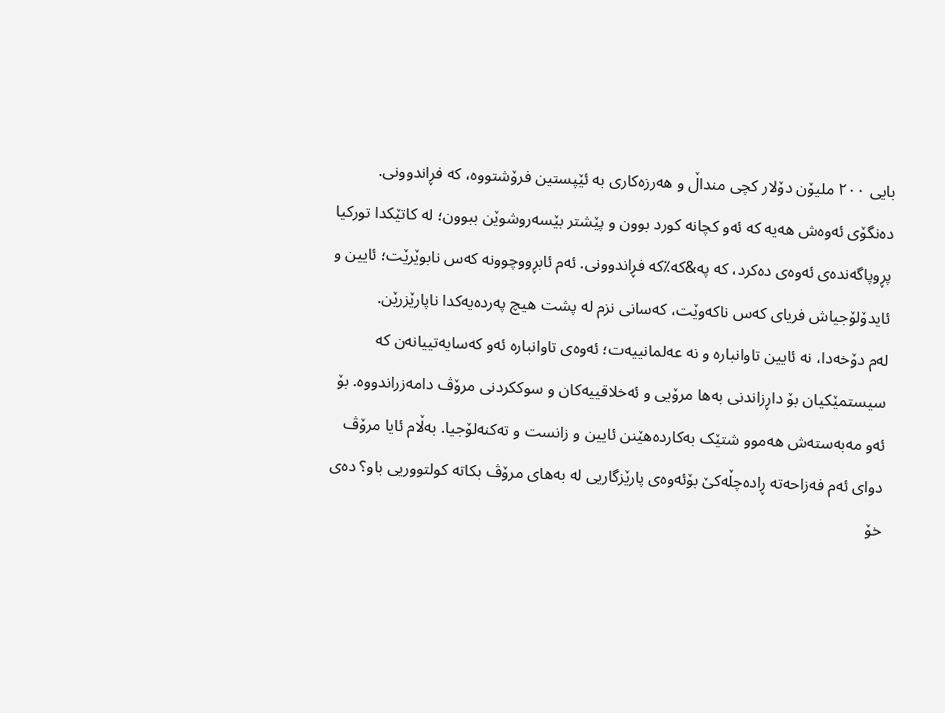بایی ٢٠٠ ملیۆن دۆلار کچی منداڵ و هەرزەکاری بە ئێپستین فرۆشتووە، کە فڕاندوونی. دەنگۆی ئەوەش هەیە کە ئەو کچانە کورد بوون و پێشتر بێسەروشوێن ببوون؛ لە کاتێکدا تورکیا پڕوپاگەندەی ئەوەی دەکرد، کە پە&کە٪کە فڕاندوونی. ئەم ئابڕووچوونە کەس نابوێرێت؛ ئایین و ئایدۆلۆجیاش فریای کەس ناکەوێت، کەسانی نزم لە پشت هیچ پەردەیەکدا ناپارێزرێن.
لەم دۆخەدا، نە ئایین تاوانبارە و نە عەلمانییەت؛ ئەوەی تاوانبارە ئەو کەسایەتییانەن کە سیستمێکیان بۆ داڕزاندنی بەها مرۆیی و ئەخلاقییەکان و سوککردنی مرۆڤ دامەزراندووە. بۆ ئەو مەبەستەش هەموو شتێک بەکاردەهێنن ئایین و زانست و تەکنەلۆجیا. بەڵام ئایا مرۆڤ دوای ئەم فەزاحەتە ڕادەچڵەکێ بۆئەوەی پارێزگاریی لە بەهای مرۆڤ بکاتە کولتووریی باو؟ دەی خۆ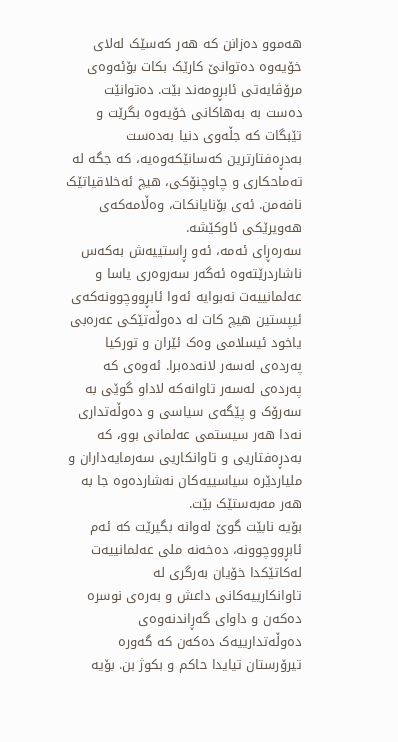هەموو دەزانن کە هەر کەسێک لەلای خۆیەوە دەتوانێ کارێک بکات بۆئەوەی مرۆڤایەتی ئابڕومەند بێت. دەتوانێت دەست بە بەهاکانی خۆیەوە بگرێت و تێبگات کە جڵەوی دنیا بەدەست بەدڕەفتارترین کەسانێکەوەیە، کە جگە لە تەماحکاری و چاوچنۆکی، هیچ ئەخلاقیاتێک نافەمن. ئەی بۆنایانکات، وەڵامەکەی هەویرێکی ئاوکێشە.
سەرەڕای ئەمە، ئەو ڕاستییەش بەکەس ناشاردرێتەوە ئەگەر سەروەری یاسا و عەلمانییەت نەبوایە ئەوا ئابڕووچوونەکەی ئیپستین هیچ کات لە دەوڵەتێکی عەرەبی یاخود ئیسلامی وەک ئێران و تورکیا پەردەی لەسەر لانەدەبرا. ئەوەی کە پەردەی لەسەر تاوانەکە لاداو گوێی بە سەرۆک و پێگەی سیاسی و دەوڵەتداری نەدا هەر سیستمی عەلمانی بوو، کە بەدڕەفتاریی و تاوانکاریی سەرمایەداران و ملیاردێرە سیاسییەکان نەشاردەوە جا بە هەر مەبەستێک بێت.
بۆیە نابێت گوێ لەوانە بگیرێت کە ئەم ئابڕووچوونە، دەخەنە ملی عەلمانییەت لەکاتێکدا خۆیان بەرگری لە تاوانکارییەکانی داعش و بەرەی نوسرە دەکەن و داوای گەڕاندنەوەی دەوڵەتدارییەک دەکەن کە گەورە تیرۆرستان تیایدا حاکم و بکوژ بن. بۆیە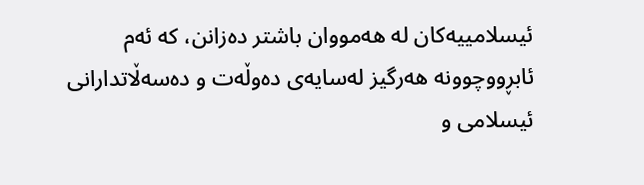ئیسلامییەکان لە هەمووان باشتر دەزانن، کە ئەم ئابڕووچوونە هەرگیز لەسایەی دەوڵەت و دەسەڵاتدارانی ئیسلامی و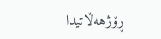ڕۆژهەڵاتیدا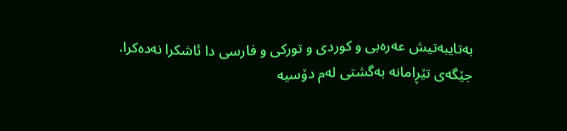بەتایبەتیش عەرەبی و کوردی و تورکی و فارسی دا ئاشکرا نەدەکرا.
جێگەی تێڕامانە بەگشتی لەم دۆسیە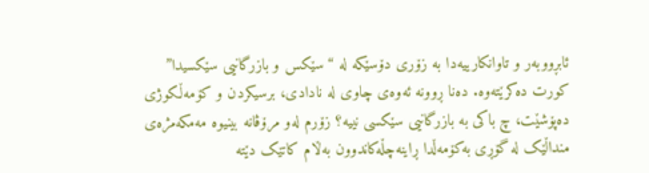ئابڕووبەر و تاوانکارییەدا بە زۆری دۆسێکە لە “سێکس و بازرگانیی سێکسیدا” کورت دەکرێتەوە. دەنا ڕوونە ئەوەی چاوی لە نادادی، برسیکردن و کۆمەڵکوژی دەپۆشێت، چ باکی بە بازرگانیی سێکسی نییە؟ زۆرم لەو مرۆڤانە بینیوە مەمکەمژەی منداڵێک لە گۆڕی بەکۆمەڵدا ڕاینەچڵەکاندوون بەڵام کاتێک دێتە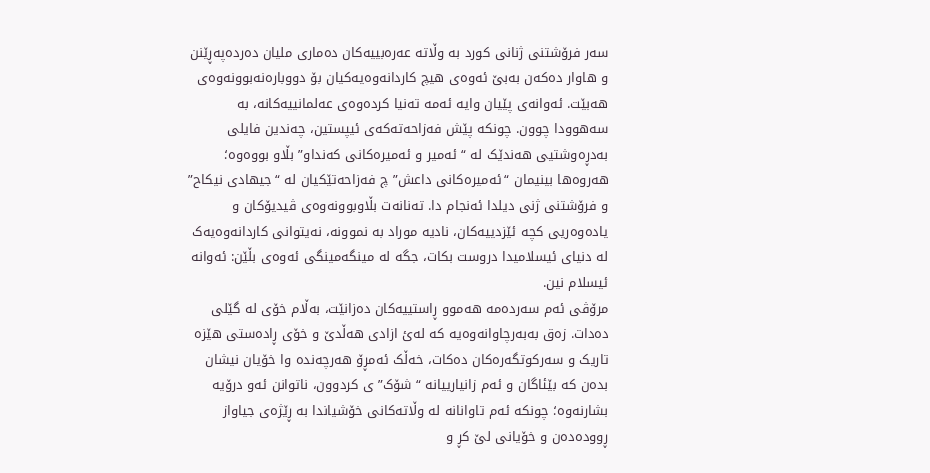سەر فرۆشتنی ژنانی کورد بە وڵاتە عەرەبییەکان دەماری ملیان دەردەپەڕێنن و هاوار دەکەن بەبێ ئەوەی هیچ کاردانەوەیەکیان بۆ دووبارەنەبوونەوەی هەبێت. ئەوانەی پێیان وایە ئەمە تەنیا کردەوەی عەلمانییەکانە، بە سەهوودا چوون. چونکە پێش فەزاحەتەکەی ئیپستین، چەندین فایلی بەدڕەوشتیی هەندێک لە “ئەمیر و ئەمیرەکانی کەنداو” بڵاو بووەوە؛ هەروەها بینیمان “ئەمیرەکانی داعش” چ فەزاحەتێکیان لە “جیهادی نیکاح” و فرۆشتنی ژنی دیلدا ئەنجام دا. تەنانەت بڵاوبوونەوەی ڤیدیۆکان و یادەوەریی کچە ئێزدییەکان، نادیە موراد بە نموونە، نەیتوانی کاردانەوەیەک لە دنیای ئیسلامیدا دروست بکات، جگە لە مینگەمینگی ئەوەی بڵێن: ئەوانە ئیسلام نین.
مرۆڤی ئەم سەردەمە هەموو ڕاستییەکان دەزانێت، بەڵام خۆی لە گێلی دەدات. زەق بەبەرچاوانەوەیە کە لەئ ازادی هەڵدێ و خۆی ڕادەستی هێزە تاریک و سەرکوتگەرەکان دەکات، خەڵک ئەمڕۆ هەرچەندە وا خۆیان نیشان بدەن کە بێئاگان و ئەم زانیارییانە “شۆک”ی کردوون، ناتوانن ئەو درۆیە بشارنەوە؛ چونکە ئەم تاوانانە لە وڵاتەکانی خۆشیاندا بە ڕێژەی جیاواز ڕوودەدەن و خۆیانی لێ کڕ و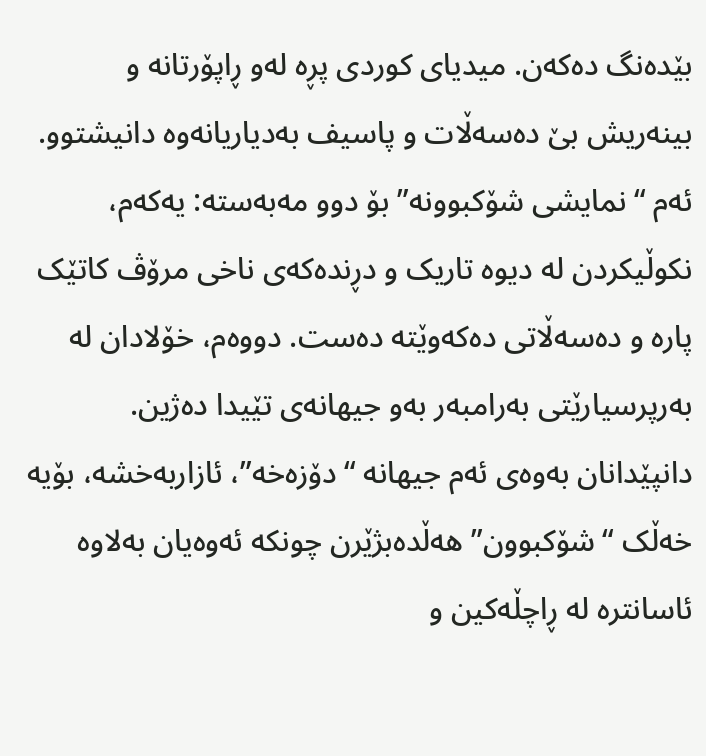بێدەنگ دەکەن. میدیای کوردی پڕە لەو ڕاپۆرتانە و بینەریش بێ دەسەڵات و پاسیف بەدیاریانەوە دانیشتوو.
ئەم “نمایشی شۆکبوونە” بۆ دوو مەبەستە: یەکەم، نکوڵیکردن لە دیوە تاریک و دڕندەکەی ناخی مرۆڤ کاتێک پارە و دەسەڵاتی دەکەوێتە دەست. دووەم، خۆلادان لە بەرپرسیارێتی بەرامبەر بەو جیهانەی تێیدا دەژین.
دانپێدانان بەوەی ئەم جیهانە “دۆزەخە”، ئازاربەخشە، بۆیە خەڵک “شۆکبوون” هەڵدەبژێرن چونکە ئەوەیان بەلاوە ئاسانترە لە ڕاچڵەکین و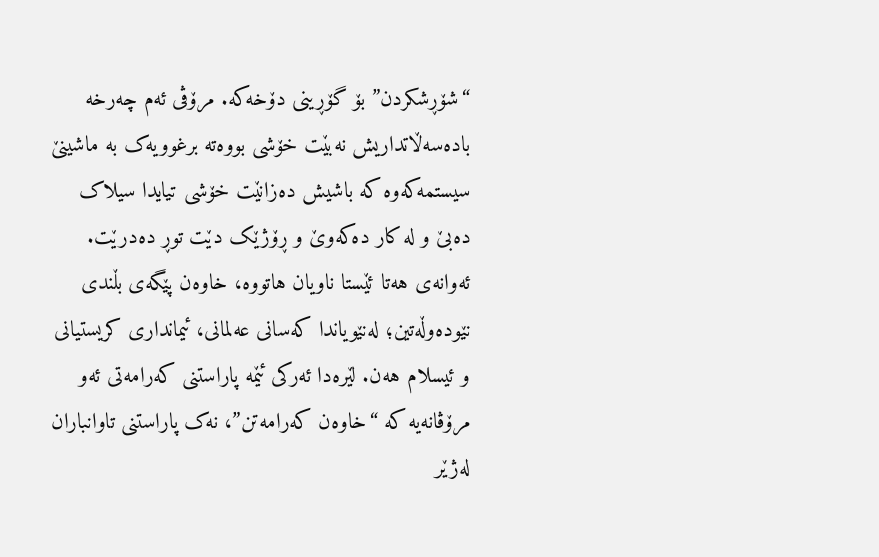“شۆڕشکردن” بۆ گۆڕینی دۆخەکە. مرۆڤی ئەم چەرخە بادەسەڵاتداریش نەبێت خۆشی بووەتە برغوویەک بە ماشینێ سیستمەکەوە کە باشیش دەزانێت خۆشی تیایدا سیلاک دەبێ و لە کار دەکەوێ و ڕۆژێک دێت توڕ دەدرێت.
ئەوانەی هەتا ئێستا ناویان هاتووە، خاوەن پێگەی بڵندی نێودەوڵەتین؛ لەنێویاندا کەسانی عەلمانی، ئیمانداری کریستیانی و ئیسلام هەن. لێرەدا ئەرکی ئێمە پاراستنی کەرامەتی ئەو مرۆڤانەیە کە “خاوەن کەرامەتن”، نەک پاراستنی تاوانباران لەژێر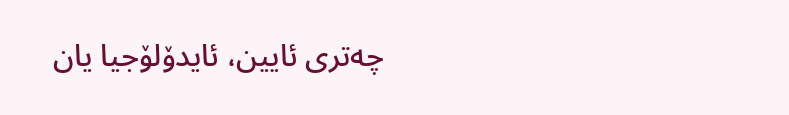چەتری ئایین، ئایدۆلۆجیا یان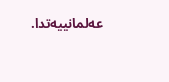عەلمانییەتدا.